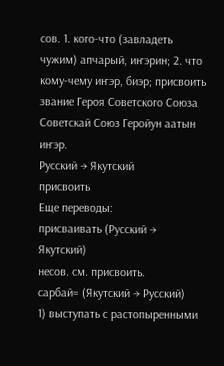сов. 1. кого-что (завладеть чужим) апчарый, иҥэрин; 2. что кому-чему иҥэр, биэр; присвоить звание Героя Советского Союза Советскай Союз Геройун аатын иҥэр.
Русский → Якутский
присвоить
Еще переводы:
присваивать (Русский → Якутский)
несов. см. присвоить.
сарбай= (Якутский → Русский)
1) выступать с растопыренными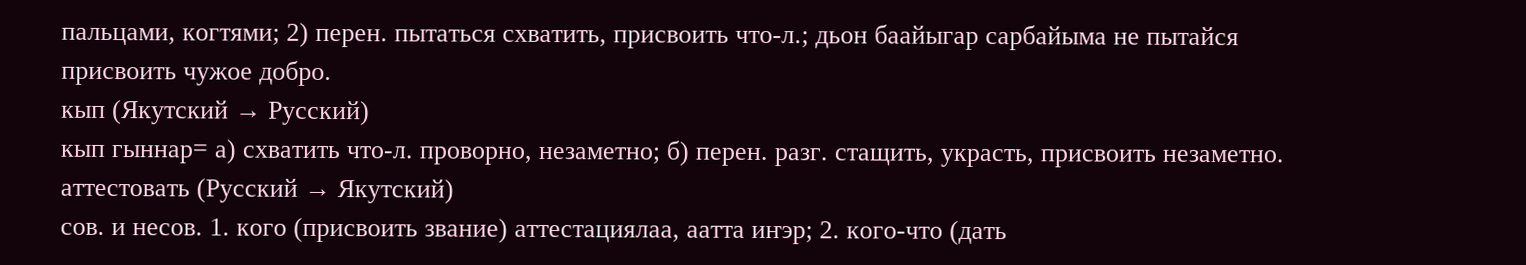пальцами, когтями; 2) перен. пытаться схватить, присвоить что-л.; дьон баайыгар сарбайыма не пытайся присвоить чужое добро.
кып (Якутский → Русский)
кып гыннар= а) схватить что-л. проворно, незаметно; б) перен. разг. стащить, украсть, присвоить незаметно.
аттестовать (Русский → Якутский)
сов. и несов. 1. кого (присвоить звание) аттестациялаа, аатта иҥэр; 2. кого-что (дать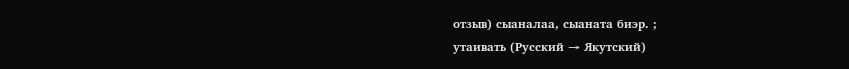отзыв) сыаналаа, сыаната биэр. ;
утаивать (Русский → Якутский)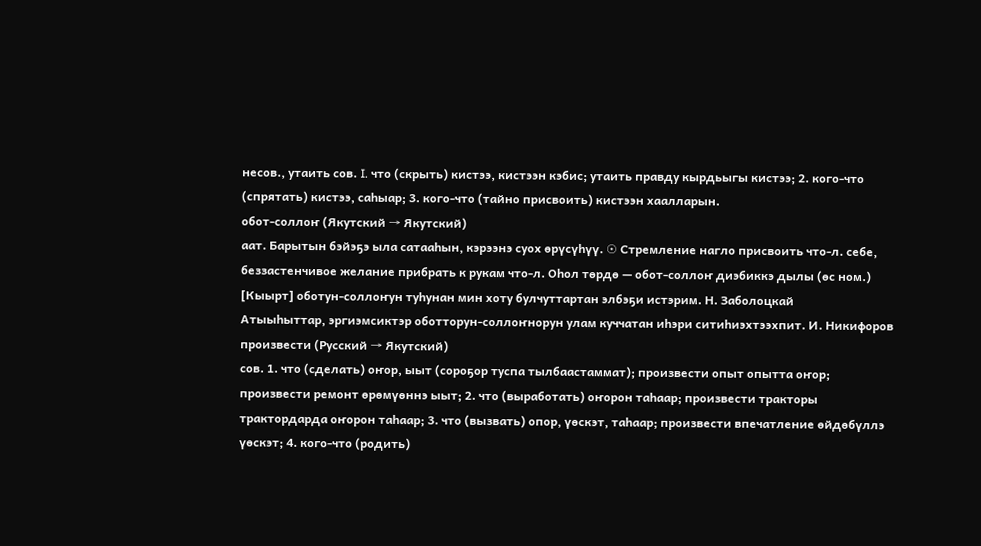несов., утаить сов. I. что (скрыть) кистээ, кистээн кэбис; утаить правду кырдьыгы кистээ; 2. кого-что (спрятать) кистээ, саһыар; 3. кого-что (тайно присвоить) кистээн хаалларын.
обот-соллоҥ (Якутский → Якутский)
аат. Барытын бэйэҕэ ыла сатааһын, кэрээнэ суох өрүсүһүү. ☉ Стремление нагло присвоить что-л. себе, беззастенчивое желание прибрать к рукам что-л. Оһол төрдө — обот-соллоҥ диэбиккэ дылы (өс ном.)
[Кыырт] оботун-соллоҥун туһунан мин хоту булчуттартан элбэҕи истэрим. Н. Заболоцкай
Атыыһыттар, эргиэмсиктэр оботторун-соллоҥнорун улам куччатан иһэри ситиһиэхтээхпит. И. Никифоров
произвести (Русский → Якутский)
сов. 1. что (сделать) оҥор, ыыт (сороҕор туспа тылбаастаммат); произвести опыт опытта оҥор; произвести ремонт өрөмүөннэ ыыт; 2. что (выработать) оҥорон таһаар; произвести тракторы трактордарда оҥорон таһаар; 3. что (вызвать) опор, үөскэт, таһаар; произвести впечатление өйдөбүллэ үөскэт; 4. кого-что (родить)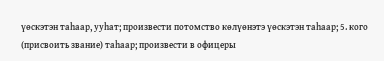үөскэтэн таһаар, ууһат; произвести потомство көлүөнэтэ үөскэтэн таһаар; 5. кого (присвоить звание) таһаар; произвести в офицеры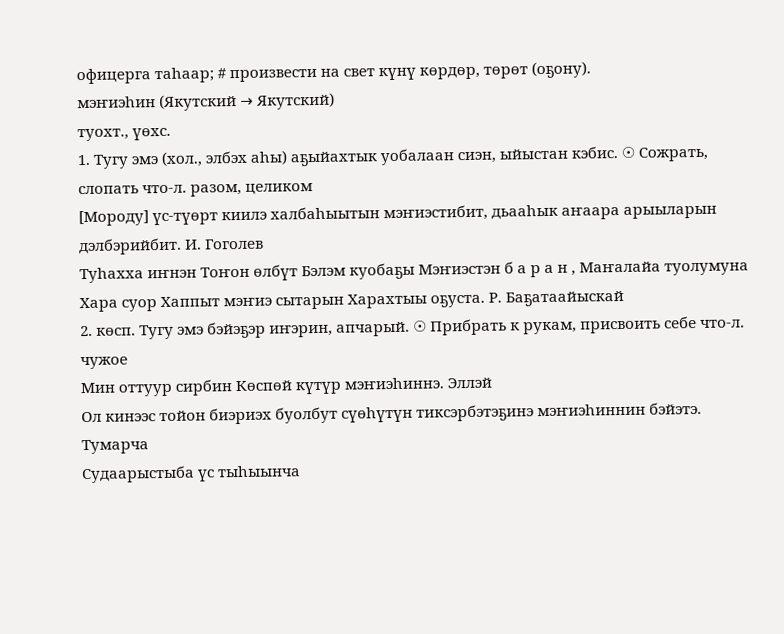офицерга таһаар; # произвести на свет күнү көрдөр, төрөт (оҕону).
мэҥиэһин (Якутский → Якутский)
туохт., үөхс.
1. Тугу эмэ (хол., элбэх аһы) аҕыйахтык уобалаан сиэн, ыйыстан кэбис. ☉ Сожрать, слопать что-л. разом, целиком
[Мороду] үс-түөрт киилэ халбаһыытын мэҥиэстибит, дьааһык аҥаара арыыларын дэлбэрийбит. И. Гоголев
Туһахха иҥнэн Тоҥон өлбүт Бэлэм куобаҕы Мэҥиэстэн б а р а н , Маҥалайа туолумуна Хара суор Хаппыт мэҥиэ сытарын Харахтыы оҕуста. Р. Баҕатаайыскай
2. көсп. Тугу эмэ бэйэҕэр иҥэрин, апчарый. ☉ Прибрать к рукам, присвоить себе что-л. чужое
Мин оттуур сирбин Көспөй күтүр мэҥиэһиннэ. Эллэй
Ол кинээс тойон биэриэх буолбут сүөһүтүн тиксэрбэтэҕинэ мэҥиэһиннин бэйэтэ. Тумарча
Судаарыстыба үс тыһыынча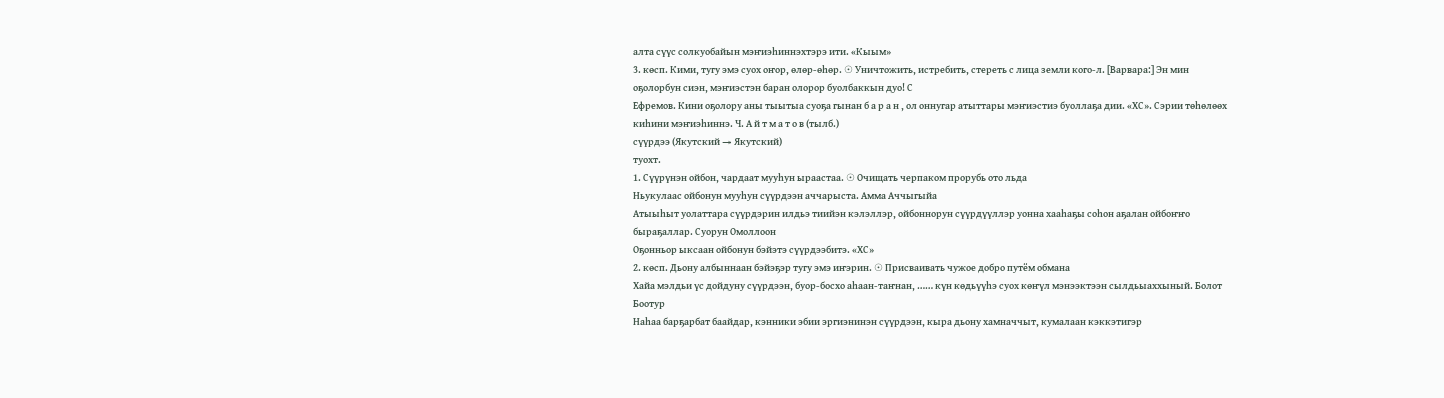алта сүүс солкуобайын мэҥиэһиннэхтэрэ ити. «Кыым»
3. көсп. Кими, тугу эмэ суох оҥор, өлөр-өһөр. ☉ Уничтожить, истребить, стереть с лица земли кого-л. [Варвара:] Эн мин оҕолорбун сиэн, мэҥиэстэн баран олорор буолбаккын дуо! С
Ефремов. Кини оҕолору аны тыытыа суоҕа гынан б а р а н , ол оннугар атыттары мэҥиэстиэ буоллаҕа дии. «ХС». Сэрии төһөлөөх киһини мэҥиэһиннэ. Ч. А й т м а т о в (тылб.)
сүүрдээ (Якутский → Якутский)
туохт.
1. Сүүрүнэн ойбон, чардаат мууһун ыраастаа. ☉ Очищать черпаком прорубь ото льда
Ньукулаас ойбонун мууһун сүүрдээн аччарыста. Амма Аччыгыйа
Атыыһыт уолаттара сүүрдэрин илдьэ тиийэн кэлэллэр, ойбоннорун сүүрдүүллэр уонна хааһаҕы соһон аҕалан ойбоҥҥо быраҕаллар. Суорун Омоллоон
Оҕонньор ыксаан ойбонун бэйэтэ сүүрдээбитэ. «ХС»
2. көсп. Дьону албыннаан бэйэҕэр тугу эмэ иҥэрин. ☉ Присваивать чужое добро путём обмана
Хайа мэлдьи үс дойдуну сүүрдээн, буор-босхо аһаан-таҥнан, …… күн көдьүүһэ суох көҥүл мэнээктээн сылдьыаххыный. Болот Боотур
Наһаа барҕарбат баайдар, кэнники эбии эргиэнинэн сүүрдээн, кыра дьону хамначчыт, кумалаан кэккэтигэр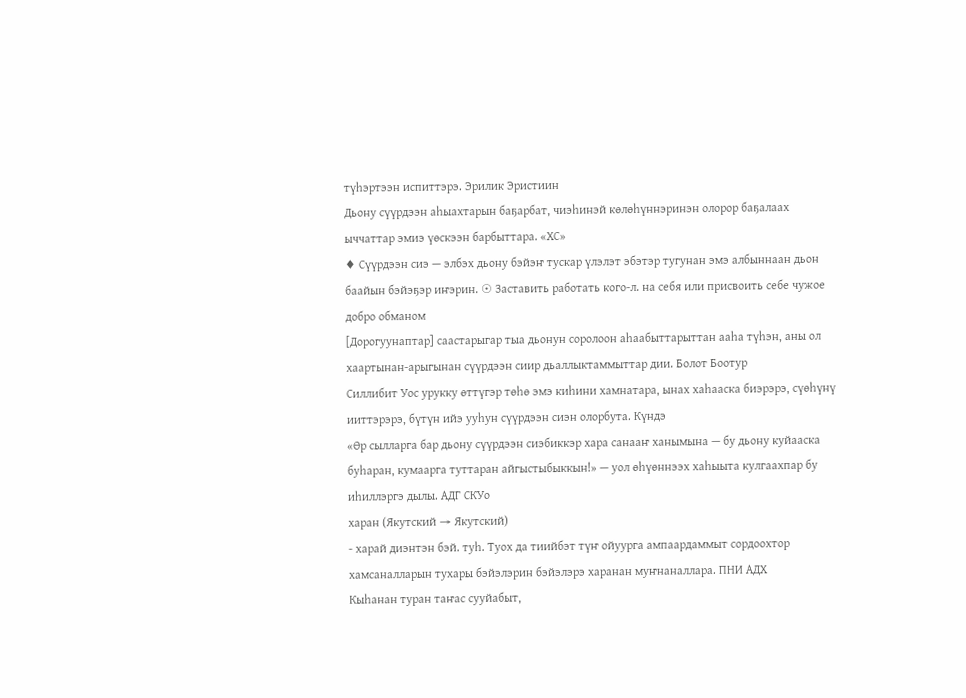түһэртээн испиттэрэ. Эрилик Эристиин
Дьону сүүрдээн аһыахтарын баҕарбат, чиэһинэй көлөһүннэринэн олорор баҕалаах ыччаттар эмиэ үөскээн барбыттара. «ХС»
♦ Сүүрдээн сиэ — элбэх дьону бэйэҥ тускар үлэлэт эбэтэр тугунан эмэ албыннаан дьон баайын бэйэҕэр иҥэрин. ☉ Заставить работать кого-л. на себя или присвоить себе чужое добро обманом
[Дорогуунаптар] саастарыгар тыа дьонун соролоон аһаабыттарыттан ааһа түһэн, аны ол хаартынан-арыгынан сүүрдээн сиир дьаллыктаммыттар дии. Болот Боотур
Силлибит Уос урукку өттүгэр төһө эмэ киһини хамнатара, ынах хаһааска биэрэрэ, сүөһүнү ииттэрэрэ, бүтүн ийэ ууһун сүүрдээн сиэн олорбута. Күндэ
«Өр сылларга бар дьону сүүрдээн сиэбиккэр хара санааҥ ханымына — бу дьону куйааска буһаран, кумаарга туттаран айгыстыбыккын!» — уол өһүөннээх хаһыыта кулгаахпар бу иһиллэргэ дылы. АДГ СКУо
харан (Якутский → Якутский)
- харай диэнтэн бэй. туһ. Туох да тиийбэт түҥ ойуурга ампаардаммыт сордоохтор хамсаналларын тухары бэйэлэрин бэйэлэрэ харанан муҥнаналлара. ПНИ АДХ
Кыһанан туран таҥас сууйабыт,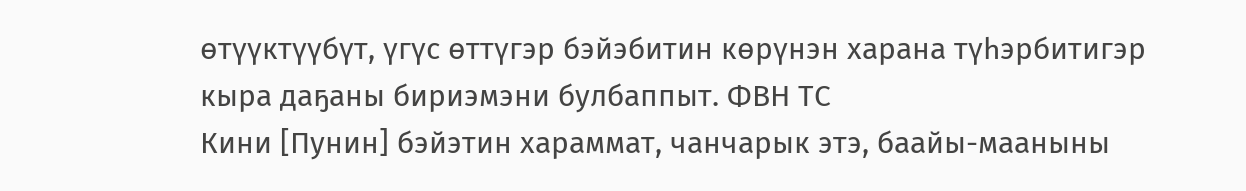өтүүктүүбүт, үгүс өттүгэр бэйэбитин көрүнэн харана түһэрбитигэр кыра даҕаны бириэмэни булбаппыт. ФВН ТС
Кини [Пунин] бэйэтин хараммат, чанчарык этэ, баайы-мааныны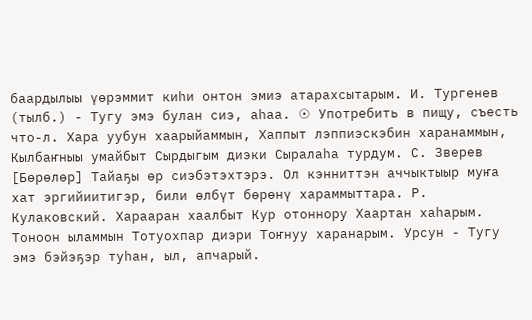баардылыы үөрэммит киһи онтон эмиэ атарахсытарым. И. Тургенев (тылб.) - Тугу эмэ булан сиэ, аһаа. ☉ Употребить в пищу, съесть что-л. Хара уубун хаарыйаммын, Хаппыт лэппиэскэбин харанаммын, Кылбаҥныы умайбыт Сырдыгым диэки Сыралаһа турдум. С. Зверев
[Бөрөлөр] Тайаҕы өр сиэбэтэхтэрэ. Ол кэнниттэн аччыктыыр муҥа хат эргийиитигэр, били өлбүт бөрөнү хараммыттара. Р. Кулаковский. Харааран хаалбыт Кур отоннору Хаартан хаһарым. Тоноон ыламмын Тотуохпар диэри Тоҥнуу харанарым. Урсун - Тугу эмэ бэйэҕэр туһан, ыл, апчарый.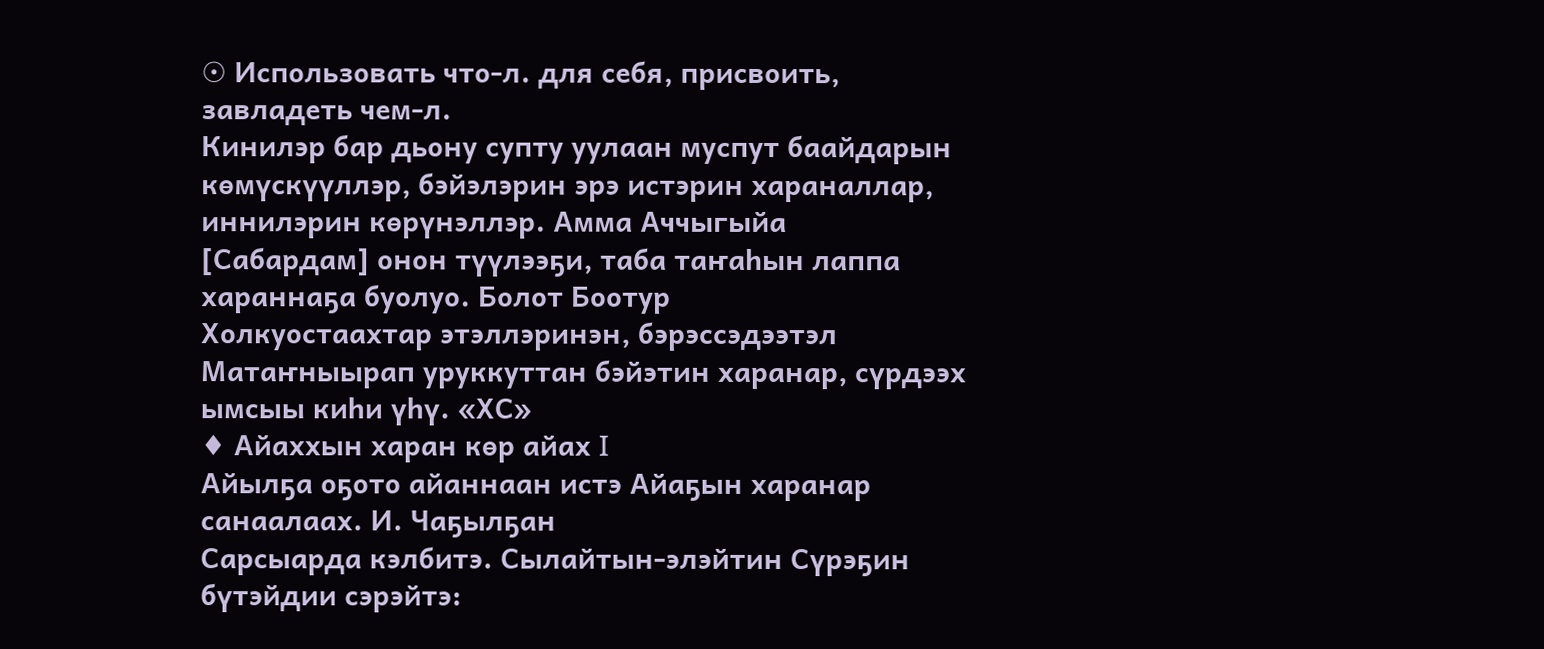☉ Использовать что-л. для себя, присвоить, завладеть чем-л.
Кинилэр бар дьону супту уулаан муспут баайдарын көмүскүүллэр, бэйэлэрин эрэ истэрин хараналлар, иннилэрин көрүнэллэр. Амма Аччыгыйа
[Сабардам] онон түүлээҕи, таба таҥаһын лаппа хараннаҕа буолуо. Болот Боотур
Холкуостаахтар этэллэринэн, бэрэссэдээтэл Матаҥныырап уруккуттан бэйэтин харанар, сүрдээх ымсыы киһи үһү. «ХС»
♦ Айаххын харан көр айах I
Айылҕа оҕото айаннаан истэ Айаҕын харанар санаалаах. И. Чаҕылҕан
Сарсыарда кэлбитэ. Сылайтын-элэйтин Сүрэҕин бүтэйдии сэрэйтэ: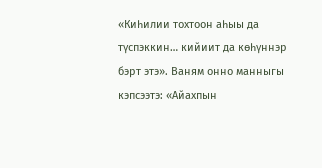«Киһилии тохтоон аһыы да түспэккин… кийиит да көһүннэр бэрт этэ». Ваням онно манныгы кэпсээтэ: «Айахпын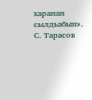харанан сылдьабын». С. Тарасов